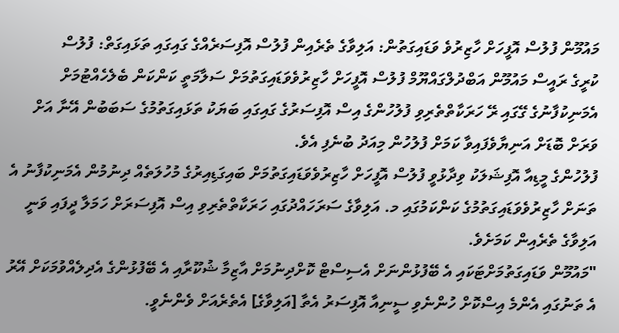މައުމޫން ފުލުސް އޮފީހަށް ހާޒިރުވެ ވަޑައިގަތުން: އަލިވާގެ ތެރެއިން ފުލުސް އޮފިސަރެއްގެ ގައިގައި ތަޅައިގަތް: ފުލުސް
ކުރީގެ ރައީސް މައުމޫން އަބްދުލްގައްޔޫމް ފުލުސް އޮފީހަށް ހާޒިރުވެވަޑައިގަތުމަށް ސަލާމަތީ ކަންކަން ބެލެހެއްޓުމަށް އެމަނިކުފާނުގެ ގޭގައި ރޭ ހަރަކާތްތެރިވި ފުލުހުންގެ އިސް އޮފިސަރުގެ ގައިގައި ބަޔަކު ތަޅައިގަތުމުގެ ސަބަބުން އޭނާ އަށް ވަރަށް ބޮޑަށް އަނިޔާވެފައިވާ ކަމަށް ފުލުހުން މިއަދު ބުނެފި އެވެ.
ފުލުހުންގެ މީޑިއާ އޮފިޝަލަކު ވިދާޅުވީ ފުލުސް އޮފީހަށް ހާޒިރުވެވަޑައިގަތުމަށް ބައިގަޑިއިރުގެ މުހުލަތެއް ދިނުމުން އެމަނިކުފާނު އެ ތަނަށް ހާޒިރުވެވަޑައިގަތުމުގެ ކަންކަމުގައި މ. އަލިވާގެ ސަރަހައްދުގައި ހަރަކާތްތެރިވި އިސް އޮފިސަރަށް ހަމަލާ ދީފައި ވަނީ އަލިވާގެ ތެރެއިން ކަމަށެވެ.
"މައުމޫން ވަޑައިގަތުމަށްޓަކައި އެ ބޭފުޅުންނަށް އެސިސްޓް ކޮށްދިނުމަށް އާޒިމާ ޝުކޫރާއި އެ ބޭފުޅުންގެ އެދިލެއްވުމަކަށް އޭރު އެ ތަނުގައި އެންމެ އިސްކޮށް ހުންނެވި ސީނިއާ އޮފިސަރު އެތާ [އަލިވާގެ] އެތެރެއަށް ވެންނެވީ.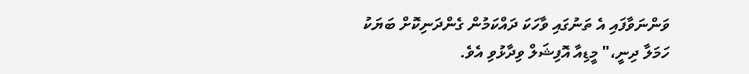ވަންނަވާފައި އެ ތަނުގައި ވާހަކަ ދައްކަމުން ގެންދަނިކޮށް ބަޔަކު ހަމަލާ ދިނީ،" މީޑިއާ އޮފިޝަލް ވިދާޅުވި އެވެ.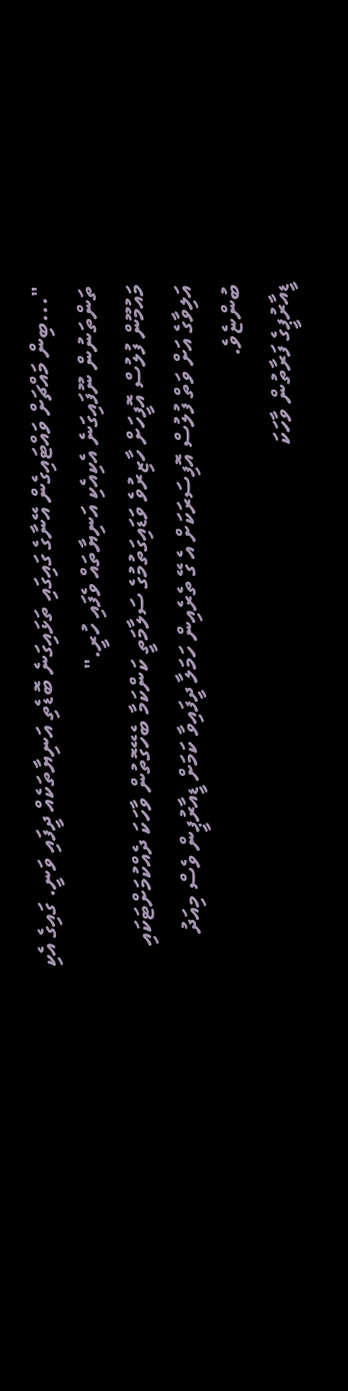"...ބިން މައްޗަށް ވައްޓައިގެން އޭނާގެ ގައިގައި ތަޅައިގަނެ ބޮޑެތި އަނިޔާތަކެއް ދީފައި ވަނީ. ގައިގެ އެކި ތަންތަނުން ނޫފައިގަނެ އެކިއެކި އަނިޔާތައް ވެފައި ހުރީ."
މައުމޫން ފުލުސް އޮފީހަށް ހާޒިރުވެ ވަޑައިގަތުމުގެ ސަލާމަތީ ކަންކަމާ ބެހޭގޮތުން ވާހަކަ ދެއްކުމަށްޓަކައި އަލިވާގެ އަށް ވަތް ފުލުސް އޮފިސަރަކަށް އެ ގޭ ތެރެއިން ހަމަލާ ދީފައިވާ ކަމަށް ޑީއާރުޕީން ވެސް މިއަދު ބުންޏެވެ.
ޑީއާރުޕީގެ ފަރާތުން ވާހަކަ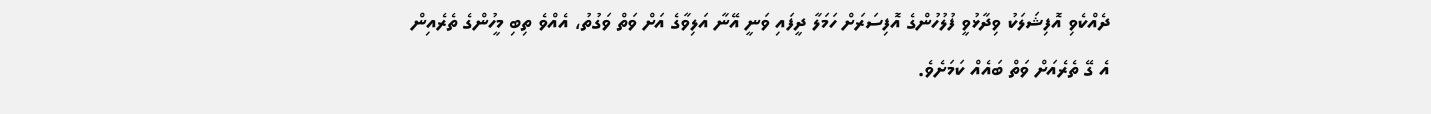ދެއްކެވި އޮފިޝަލަކު ވިދާޅުވީ ފުލުހުންގެ އޮފިސަރަށް ހަމަލާ ދީފައި ވަނީ އޭނާ އަލިވާގެ އަށް ވަތް ވަގުތު، އެއްވެ ތިބި މީހުންގެ ތެރެއިން އެ ގޭ ތެރެއަށް ވަތް ބައެއް ކަމަށެވެ.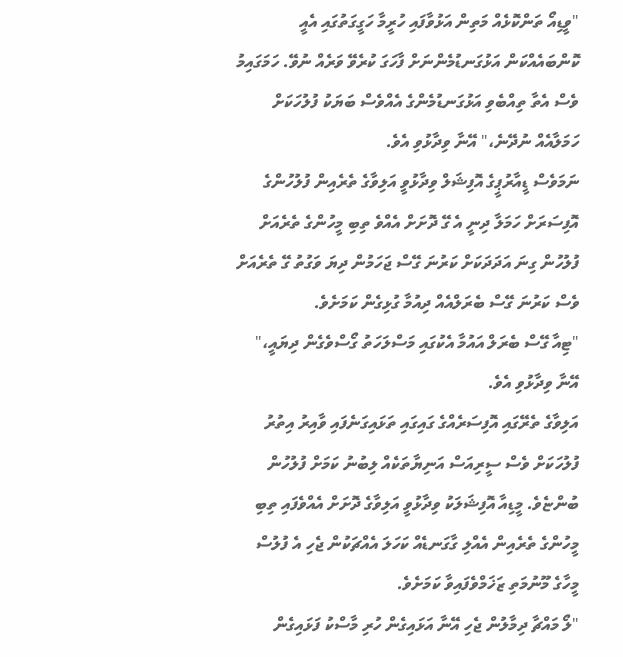"ވީޑިއޯ ތަންކޮޅެއް މަތިން އަޅުވާފައި ހުރީމާ ހަގީގަތުގައި އެއީ ކޮންބައެއްކަން އަޅުގަނޑުމެންނަށް ފާހަގަ ކުރެވޭ ވަރެއް ނުވޭ. ހަމަގައިމު ވެސް އެތާ ތިއްބެވި އަޅުގަނޑުމެންގެ އެއްވެސް ބަޔަކު ފުލުހަކަށް ހަމަލާއެއް ނުދޭނެ،" އޭނާ ވިދާޅުވި އެވެ.
ނަމަވެސް ޑީއާރުޕީގެ އޮފިޝަލް ވިދާޅުވީ އަލިވާގެ ތެރެއިން ފުލުހުންގެ އޮފިސަރަށް ހަމަލާ ދިނީ އެ ގޭ ދޮށަށް އެއްވެ ތިބި މީހުންގެ ތެރެއަށް ފުލުހުން ގިނަ އަދަދަކަށް ކަރުނަ ގޭސް ޖަހަމުން ދިޔަ ވަގުތު ގޭ ތެރެއަށް ވެސް ކަރުނަ ގޭސް ބެރަލްއެއް ދިއުމާ ގުޅިގެން ކަމަށެވެ.
"ޓިއާ ގޭސް ބެރަލް އައުމާ އެކުގައި މަސްލަހަތު ގޯސްވެގެން ދިޔައީ،" އޭނާ ވިދާޅުވި އެވެ.
އަލިވާގެ ތެރޭގައި އޮފިސަރެއްގެ ގައިގައި ތަޅައިގަނެފައި ވާއިރު އިތުރު ފުލުހަކަށް ވެސް ސީރިއަސް އަނިޔާތަކެއް ލިބުނު ކަމަށް ފުލުހުން ބުންޏެވެ. މީޑިއާ އޮފިޝަލަކު ވިދާޅުވީ އަލިވާގެ ދޮށަށް އެއްވެފައި ތިބި މީހުންގެ ތެރެއިން އެއްލި ގާގަނޑެއް ކަހަލަ އެއްޗަކުން ޖެހި އެ ފުލުސް މީހާގެ މޫނުމަތި ޒަޚަމްވެފައިވާ ކަމަށެވެ.
"ލޯ މައްޗާ ދިމާލުން ޖެހި އޭނާ އަޅައިގެން ހުރި މާސްކު ފަޅައިގެން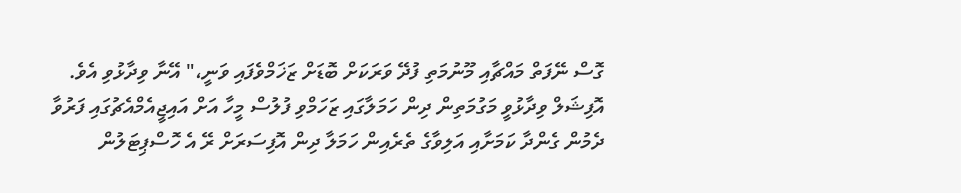ގޮސް ނޭފަތް މައްޗާއި މޫނުމަތި ފުދޭ ވަރަކަށް ބޮޑަށް ޒަޚަމްވެފައި ވަނީ،" އޭނާ ވިދާޅުވި އެވެ.
އޮފިޝަލް ވިދާޅުވީ މަގުމަތިން ދިން ހަމަލާގައި ޒަހަމްވި ފުލުސް މީހާ އަށް އައިޖީއެމްއެޗުގައި ފަރުވާ ދެމުން ގެންދާ ކަމަށާއި އަލިވާގެ ތެރެއިން ހަމަލާ ދިން އޮފިސަރަށް ރޭ އެ ހޮސްޕިޓަލުން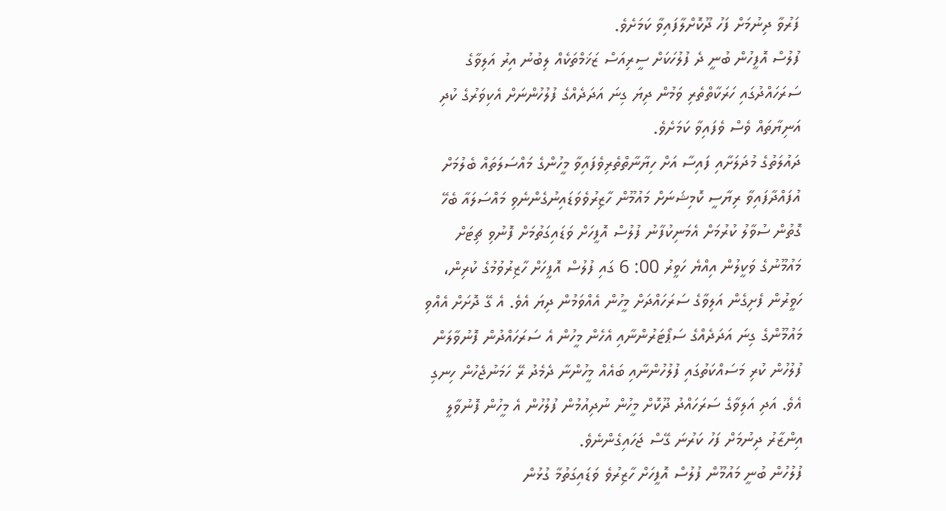ފަރުވާ ދިނުމަށް ފަހު ދޫކޮށްލާފައިވާ ކަމަށެވެ.
ފުލުސް އޮފީހުން ބުނީ ދެ ފުލުހަކަށް ސީރިއަސް ޒަޚަމްތަކެއް ލިބުނު އިރު އަލިވާގެ ސަރަހައްދުގައި ހަރަކާތްތެރި ވަމުން ދިޔަ ގިނަ އަދަދެއްގެ ފުލުހުންނަށް އެކިވަރުގެ ކުދި އަނިޔާތައް ވެސް ވެފައިވާ ކަމަށެވެ.
ދައުލަތުގެ މުދަލަށާއި ފައިސާ އަށް ހިޔާނާތްތެރިވެފައިވާ މީހުންގެ މައްސަލަތައް ބެލުމަށް އުފައްދާފައިވާ ރިޔާސީ ކޮމިޝަނަށް މައުމޫން ހާޒިރުވެވަޑައިނުގެންނެވި މައްސަލައާ ބެހޭ ގޮތުން ސުވާލު ކުރުމަށް އެމަނިކުފާނު ފުލުސް އޮފީހަށް ވަޑައިގަތުމަށް ފޮނުވި ޗިޓަށް މައުމޫނުގެ ވަކީލުން އިއްޔެ ހަވީރު 00: 6 ގައި ފުލުސް އޮފީހަށް ހާޒިރުވުމުގެ ކުރިން، ހަވީރުން ފެށިގެން އަލިވާގެ ސަރަހައްދަށް މީހުން އެއްވަމުން ދިޔަ އެވެ. އެ ގޭ ދޮށަށް އެއްވި މައުމޫންގެ ގިނަ އަދަދެއްގެ ސަޕޯޓަރުންނާއި އެހެން މީހުން އެ ސަރަހައްދުން ފޮނުވާލަން ފުލުހުން ކުރި މަސައްކަތުގައި ފުލުހުންނާއި ބައެއް މީހުންނާ ދެމެދު ރޭ ހަމަނުޖެހުން ހިނގި އެވެ. އަދި އަލިވާގެ ސަރަހައްދު ދޫކޮށް މީހުން ނުދިއުމުން ފުލުހުން އެ މީހުން ފޮނުވާލީ އިންޒާރު ދިނުމަށް ފަހު ކަރުނަ ގޭސް ޖަހައިގެންނެވެ.
ފުލުހުން ބުނީ މައުމޫން ފުލުސް އޮފީހަށް ހާޒިރުވެ ވަޑައިގަތުމާ ގުޅުން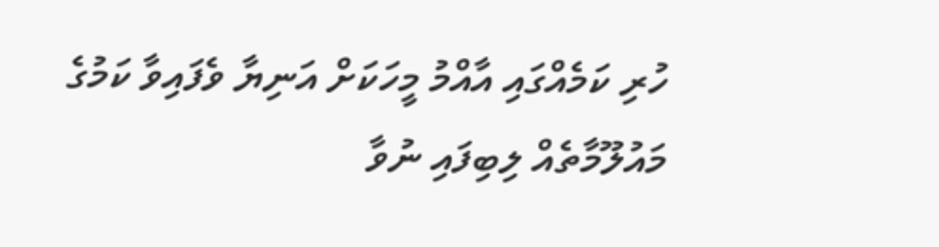ހުރި ކަމެއްގައި އާއްމު މީހަކަށް އަނިޔާ ވެފައިވާ ކަމުގެ މައުލޫމާތެއް ލިބިފައި ނުވާ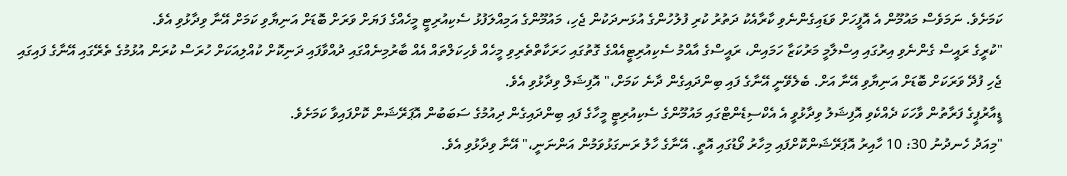ކަމަށެވެ. ނަމަވެސް މައުމޫން އެ އޮފީހަށް ވަޑައިގެންނެވި ކާރާއެކު ދަތުރު ކުރި ފުލުހުންގެ އުޅަނދަކުން ޖެހި، މައުމޫންގެ އަމިއްލަފުޅު ސެކިއުރިޓީ މީހެއްގެ ފަޔަށް ވަރަށް ބޮޑަށް އަނިޔާވި ކަމަށް އޭނާ ވިދާޅުވި އެވެ.
"ކުރީގެ ރައީސް ގެންނެވި އިރުގައި އިސްލާމީ މަރުކަޒާ ހަމައިން، ރައީސްގެ އާއްމު ސެކިއުރިޓީއެއްގެ ގޮތުގައި ހަރަކާތްތެރިވި މީހެއް ވެހިކަލްތައް އެއް ބާރުމިނެއްގައި ދުއްވާފައި ދަނިކޮށް ކުއްލިއަކަށް ހުރަސް ކުރަން އުޅުމުގެ ތެރޭގައި އޭނާގެ ފައިގައި ޖެހި ފުދޭ ވަރަކަށް ބޮޑަށް އަނިޔާވި އޭނާ އަށް. ބެލެވޭނީ އޭނާގެ ފައި ބިންދައިގެން ދާނެ ކަމަށް،" އޮފިޝަލް ވިދާޅުވި އެވެ.
ޑީއާރުޕީގެ ފަރާތުން ވާހަކަ ދެއްކެވި އޮފިޝަލު ވިދާޅުވީ އެ އެކްސިޑެންޓްގައި މައުމޫންގެ ސެކިއުރިޓީ މީހާގެ ފައި ބިންދައިގެން ދިއުމުގެ ސަބަބުން އޮޕަރޭޝަން ކޮށްފައިވާ ކަމަށެވެ.
"މިއަދު ހެނދުނު 30: 10 ހާއިރު އޮޕަރޭޝަންކޮށްފައި މިހާރު ވޯޑުގައި އޮތީ. އޭނާގެ ހާލު ރަނގަޅުވަމުން އަންނަނީ،" އޭނާ ވިދާޅުވި އެވެ.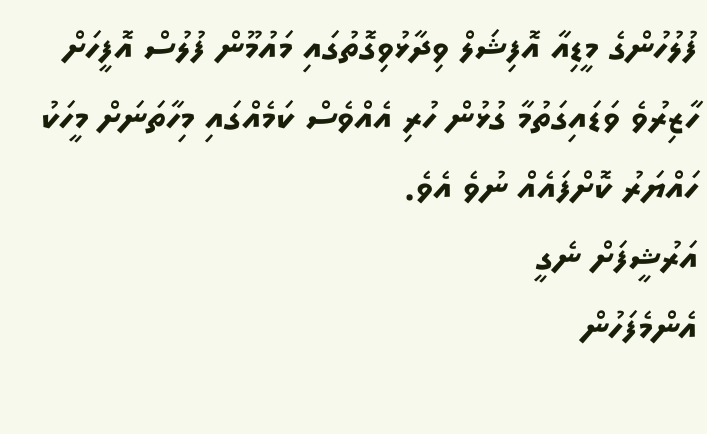ފުލުހުންގެ މީޑިއާ އޮފިޝަލް ވިދާޅުވިގޮތުގައި މައުމޫން ފުލުސް އޮފީހަށް ހާޒިރުވެ ވަޑައިގަތުމާ ގުޅުން ހުރި އެއްވެސް ކަމެއްގައި މިހާތަނަށް މީހަކު ހައްޔަރު ކޮށްފައެއް ނުވެ އެވެ.
އަރުޝީފަށް ނެގީ
އެންމެފަހުން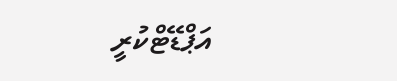އަޕްޑޭޓްކުރީ